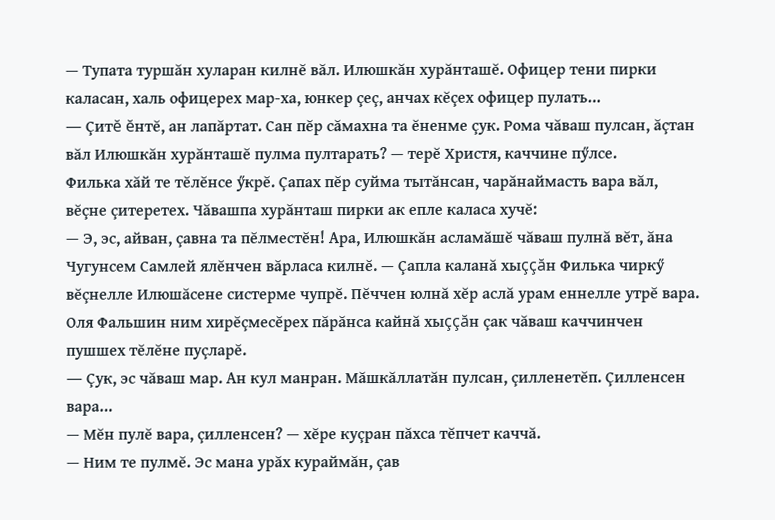— Тупата туршăн хуларан килнĕ вăл. Илюшкăн хурăнташĕ. Офицер тени пирки каласан, халь офицерех мар-ха, юнкер çеç, анчах кĕçех офицер пулать…
— Çитĕ ĕнтĕ, ан лапăртат. Сан пĕр сăмахна та ĕненме çук. Рома чăваш пулсан, ăçтан вăл Илюшкăн хурăнташĕ пулма пултарать? — терĕ Христя, каччине пӳлсе.
Филька хăй те тĕлĕнсе ӳкрĕ. Çапах пĕр суйма тытăнсан, чарăнаймасть вара вăл, вĕçне çитеретех. Чăвашпа хурăнташ пирки ак епле каласа хучĕ:
— Э, эс, айван, çавна та пĕлместĕн! Ара, Илюшкăн асламăшĕ чăваш пулнă вĕт, ăна Чугунсем Самлей ялĕнчен вăрласа килнĕ. — Çапла каланă хыççăн Филька чиркӳ вĕçнелле Илюшăсене систерме чупрĕ. Пĕччен юлнă хĕр аслă урам еннелле утрĕ вара.
Оля Фальшин ним хирĕçмесĕрех пăрăнса кайнă хыççăн çак чăваш каччинчен пушшех тĕлĕне пуçларĕ.
— Çук, эс чăваш мар. Ан кул манран. Мăшкăллатăн пулсан, çилленетĕп. Çилленсен вара…
— Мĕн пулĕ вара, çилленсен? — хĕре куçран пăхса тĕпчет каччă.
— Ним те пулмĕ. Эс мана урăх кураймăн, çав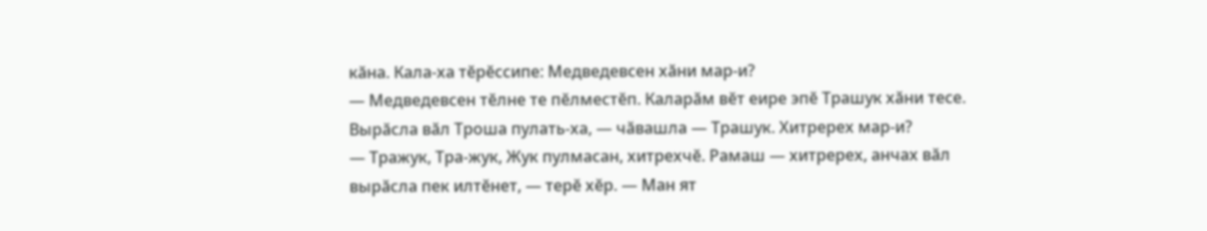кăна. Кала-ха тĕрĕссипе: Медведевсен хăни мар-и?
— Медведевсен тĕлне те пĕлместĕп. Каларăм вĕт еире эпĕ Трашук хăни тесе. Вырăсла вăл Троша пулать-ха, — чăвашла — Трашук. Хитререх мар-и?
— Тражук, Тра-жук, Жук пулмасан, хитрехчĕ. Рамаш — хитререх, анчах вăл вырăсла пек илтĕнет, — терĕ хĕр. — Ман ят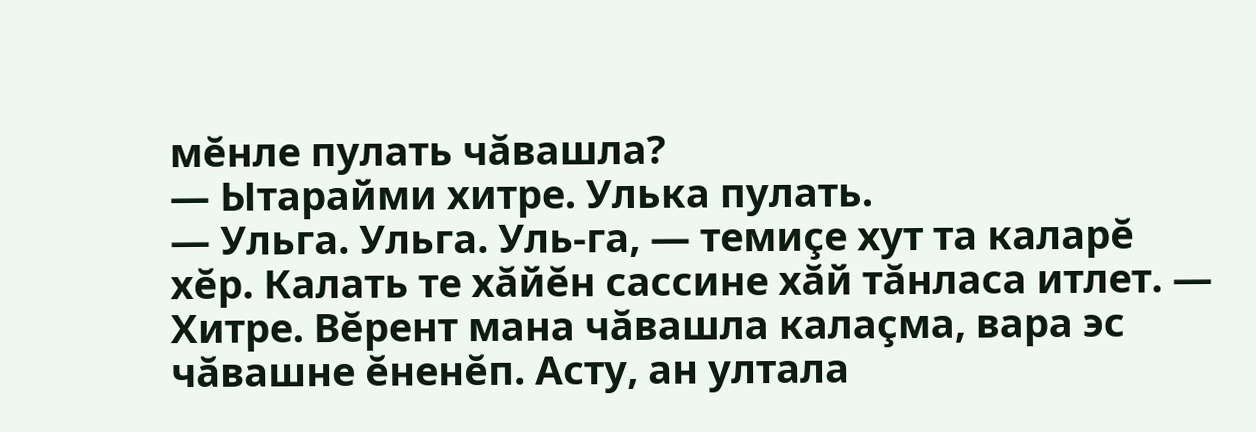мĕнле пулать чăвашла?
— Ытарайми хитре. Улька пулать.
— Ульга. Ульга. Уль-га, — темиçе хут та каларĕ хĕр. Калать те хăйĕн сассине хăй тăнласа итлет. — Хитре. Вĕрент мана чăвашла калаçма, вара эс чăвашне ĕненĕп. Асту, ан ултала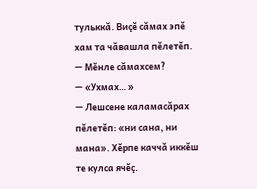тульккă. Виçĕ сăмах эпĕ хам та чăвашла пĕлетĕп.
— Мĕнле сăмахсем?
— «Ухмах… »
— Лешсене каламасăрах пĕлетĕп: «ни сана, ни мана». Хĕрпе каччă иккĕш те кулса ячĕç.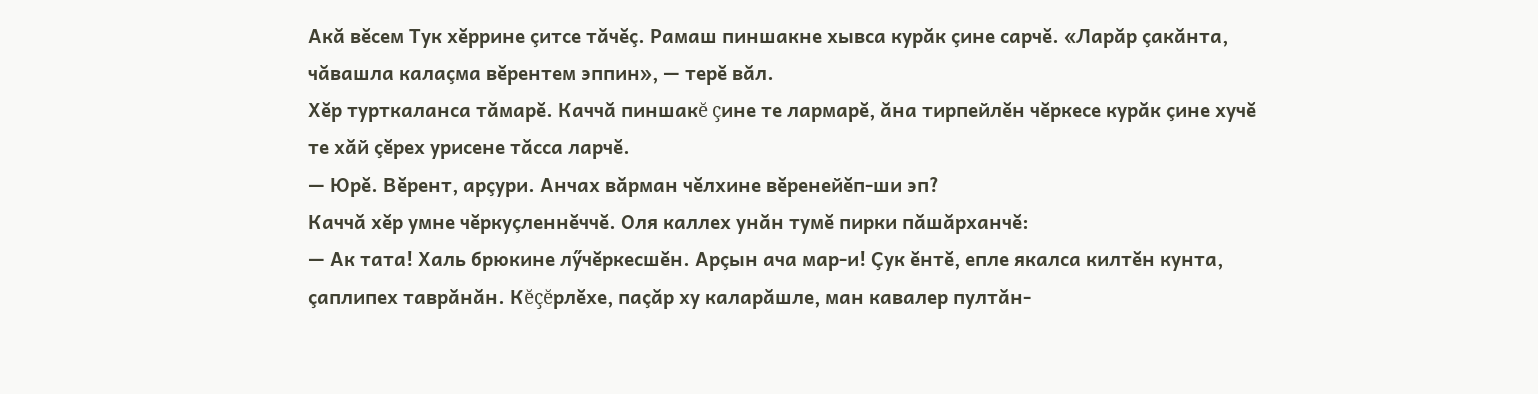Акă вĕсем Тук хĕррине çитсе тăчĕç. Рамаш пиншакне хывса курăк çине сарчĕ. «Ларăр çакăнта, чăвашла калаçма вĕрентем эппин», — терĕ вăл.
Хĕр турткаланса тăмарĕ. Каччă пиншакĕ çине те лармарĕ, ăна тирпейлĕн чĕркесе курăк çине хучĕ те хăй çĕрех урисене тăсса ларчĕ.
— Юрĕ. Вĕрент, арçури. Анчах вăрман чĕлхине вĕренейĕп-ши эп?
Каччă хĕр умне чĕркуçленнĕччĕ. Оля каллех унăн тумĕ пирки пăшăрханчĕ:
— Ак тата! Халь брюкине лӳчĕркесшĕн. Арçын ача мар-и! Çук ĕнтĕ, епле якалса килтĕн кунта, çаплипех таврăнăн. Кĕçĕрлĕхе, паçăр ху каларăшле, ман кавалер пултăн-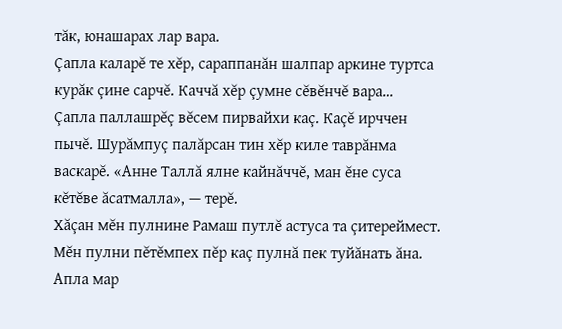тăк, юнашарах лар вара.
Çапла каларĕ те хĕр, сараппанăн шалпар аркине туртса курăк çине сарчĕ. Каччă хĕр çумне сĕвĕнчĕ вара…
Çапла паллашрĕç вĕсем пирвайхи каç. Каçĕ ирччен пычĕ. Шурăмпуç палăрсан тин хĕр киле таврăнма васкарĕ. «Анне Таллă ялне кайнăччĕ, ман ĕне суса кĕтĕве ăсатмалла», — терĕ.
Хăçан мĕн пулнине Рамаш путлĕ астуса та çитереймест. Мĕн пулни пĕтĕмпех пĕр каç пулнă пек туйăнать ăна. Апла мар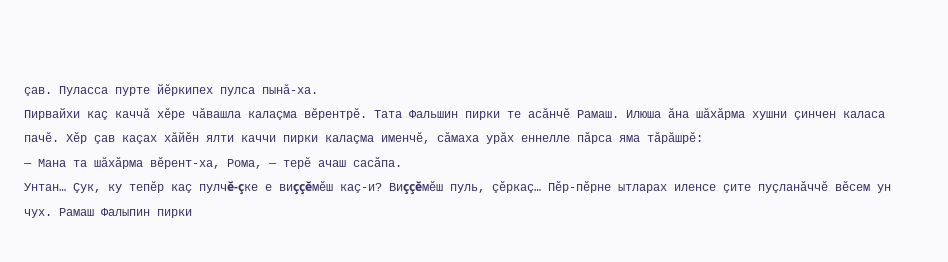çав. Пуласса пурте йĕркипех пулса пынă-ха.
Пирвайхи каç каччă хĕре чăвашла калаçма вĕрентрĕ. Тата Фальшин пирки те асăнчĕ Рамаш. Илюша ăна шăхăрма хушни çинчен каласа пачĕ. Хĕр çав каçах хăйĕн ялти каччи пирки калаçма именчĕ, сăмаха урăх еннелле пăрса яма тăрăшрĕ:
— Мана та шăхăрма вĕрент-ха, Рома, — терĕ ачаш сасăпа.
Унтан… Çук, ку тепĕр каç пулчĕ-çке е виççĕмĕш каç-и? Виççĕмĕш пуль, çĕркаç… Пĕр-пĕрне ытларах иленсе çите пуçланăччĕ вĕсем ун чух. Рамаш Фалыпин пирки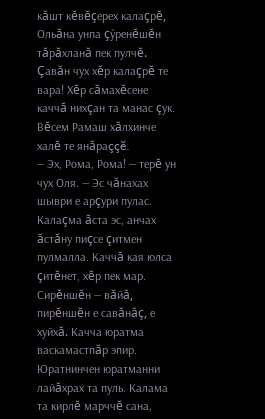кăшт кĕвĕçерех калаçрĕ, Ольăна унпа çӳренĕшĕн тăрăхланă пек пулчĕ. Çавăн чух хĕр калаçрĕ те вара! Хĕр сăмахĕсене каччă нихçан та манас çук. Вĕсем Рамаш хăлхинче халĕ те янăраççĕ.
— Эх, Рома, Рома! — терĕ ун чух Оля. — Эс чăнахах шыври е арçури пулас. Калаçма ăста эс, анчах ăстăну пиçсе çитмен пулмалла. Каччă кая юлса çитĕнет, хĕр пек мар. Сирĕншĕн — вăйă, пирĕншĕн е савăнăç, е хуйхă. Качча юратма васкамастпăр эпир. Юратнинчен юратманни лайăхрах та пуль. Калама та кирлĕ марччĕ сана,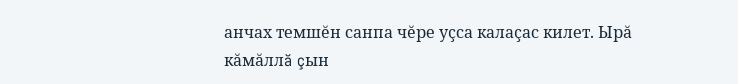анчах темшĕн санпа чĕре уçса калаçас килет. Ырă кăмăллă çын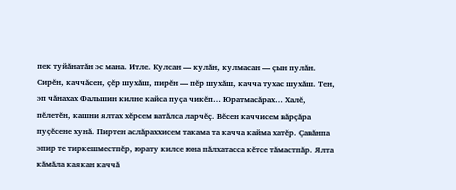пек туйăнатăн эс мана. Итле. Кулсан — кулăн, кулмасан — çын пулăн. Сирĕн, каччăсен, çĕр шухăш, пирĕн — пĕр шухăш, качча тухас шухăш. Тен, эп чăнахах Фальшин килне кайса пуçа чикĕп… Юратмасăрах… Халĕ, пĕлетĕн, кашни ялтах хĕрсем ватăлса ларчĕç. Вĕсен каччисем вăрçăра пуçĕсене хунă. Пиртен аслăраххисем такама та качча кайма хатĕр. Çавăнпа эпир те тиркешместпĕр, юрату килсе юна пăлхатасса кĕтсе тăмастпăр. Ялта кăмăла каякан каччă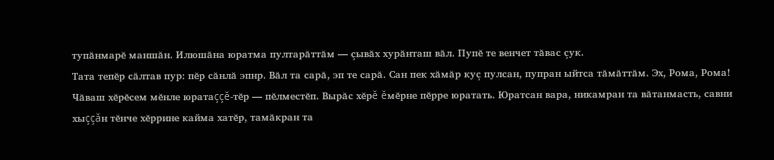тупăнмарĕ маншăн. Илюшăна юратма пултарăттăм — çывăх хурăнташ вăл. Пупĕ те венчет тăвас çук.
Тата тепĕр сăлтав пур: пĕр сăнлă эпнр. Вăл та сарă, эп те сарă. Сан пек хăмăр куç пулсан, пупран ыйтса тăмăттăм. Эх, Рома, Рома! Чăваш хĕрĕсем мĕнле юратаççĕ-тĕр — пĕлместĕп. Вырăс хĕрĕ ĕмĕрне пĕрре юратать. Юратсан вара, никамран та вăтанмасть, савни хыççăн тĕнче хĕррине кайма хатĕр, тамăкран та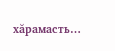хăрамасть…